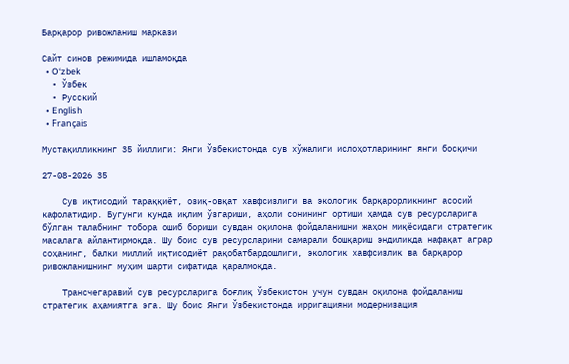Барқарор ривожланиш маркази

Сайт синов режимида ишламоқда
  • O‘zbek
  • Ўзбек
  • Русский
  • English
  • Français

Мустақилликнинг 35 йиллиги: Янги Ўзбекистонда сув хўжалиги ислоҳотларининг янги босқичи

27-08-2026 35

    Сув иқтисодий тараққиёт, озиқ-овқат хавфсизлиги ва экологик барқарорликнинг асосий кафолатидир. Бугунги кунда иқлим ўзгариши, аҳоли сонининг ортиши ҳамда сув ресурсларига бўлган талабнинг тобора ошиб бориши сувдан оқилона фойдаланишни жаҳон миқёсидаги стратегик масалага айлантирмоқда. Шу боис сув ресурсларини самарали бошқариш эндиликда нафақат аграр соҳанинг, балки миллий иқтисодиёт рақобатбардошлиги, экологик хавфсизлик ва барқарор ривожланишнинг муҳим шарти сифатида қаралмоқда.

    Трансчегаравий сув ресурсларига боғлиқ Ўзбекистон учун сувдан оқилона фойдаланиш стратегик аҳамиятга эга. Шу боис Янги Ўзбекистонда ирригацияни модернизация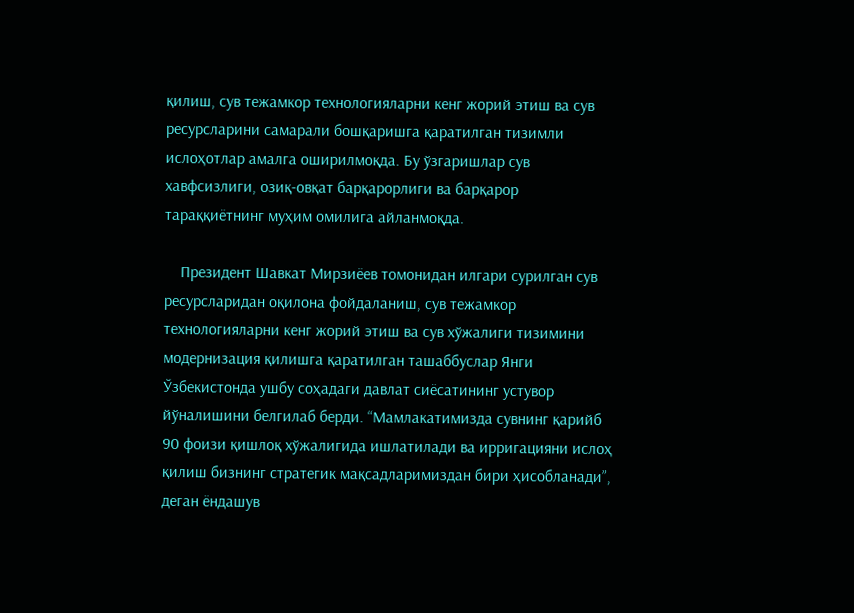қилиш, сув тежамкор технологияларни кенг жорий этиш ва сув ресурсларини самарали бошқаришга қаратилган тизимли ислоҳотлар амалга оширилмоқда. Бу ўзгаришлар сув хавфсизлиги, озиқ-овқат барқарорлиги ва барқарор тараққиётнинг муҳим омилига айланмоқда.

    Президент Шавкат Мирзиёев томонидан илгари сурилган сув ресурсларидан оқилона фойдаланиш, сув тежамкор технологияларни кенг жорий этиш ва сув хўжалиги тизимини модернизация қилишга қаратилган ташаббуслар Янги Ўзбекистонда ушбу соҳадаги давлат сиёсатининг устувор йўналишини белгилаб берди. “Мамлакатимизда сувнинг қарийб 90 фоизи қишлоқ хўжалигида ишлатилади ва ирригацияни ислоҳ қилиш бизнинг стратегик мақсадларимиздан бири ҳисобланади”, деган ёндашув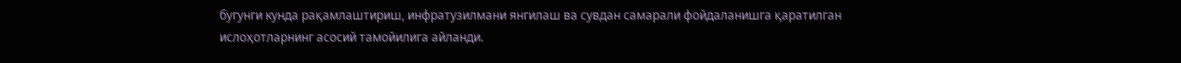бугунги кунда рақамлаштириш, инфратузилмани янгилаш ва сувдан самарали фойдаланишга қаратилган ислоҳотларнинг асосий тамойилига айланди.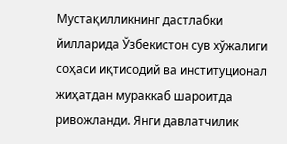Мустақилликнинг дастлабки йилларида Ўзбекистон сув хўжалиги соҳаси иқтисодий ва институционал жиҳатдан мураккаб шароитда ривожланди. Янги давлатчилик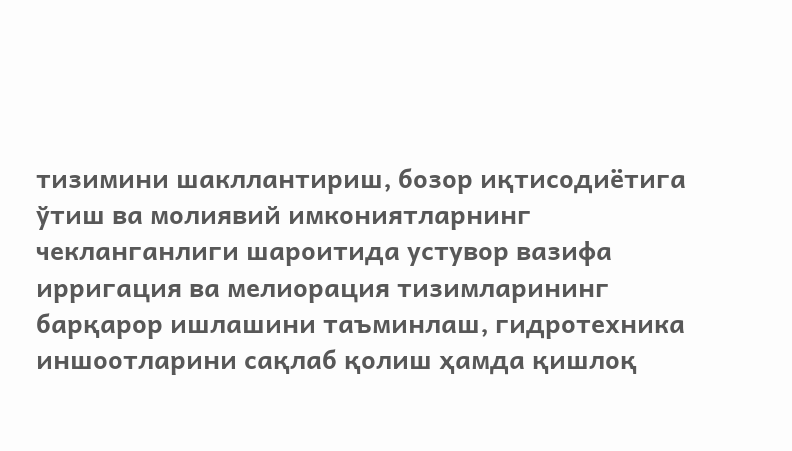тизимини шакллантириш, бозор иқтисодиётига ўтиш ва молиявий имкониятларнинг чекланганлиги шароитида устувор вазифа ирригация ва мелиорация тизимларининг барқарор ишлашини таъминлаш, гидротехника иншоотларини сақлаб қолиш ҳамда қишлоқ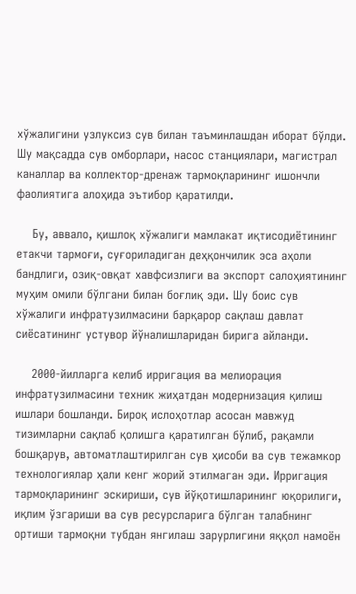хўжалигини узлуксиз сув билан таъминлашдан иборат бўлди. Шу мақсадда сув омборлари, насос станциялари, магистрал каналлар ва коллектор-дренаж тармоқларининг ишончли фаолиятига алоҳида эътибор қаратилди.

    Бу, аввало, қишлоқ хўжалиги мамлакат иқтисодиётининг етакчи тармоғи, суғориладиган деҳқончилик эса аҳоли бандлиги, озиқ-овқат хавфсизлиги ва экспорт салоҳиятининг муҳим омили бўлгани билан боғлиқ эди. Шу боис сув хўжалиги инфратузилмасини барқарор сақлаш давлат сиёсатининг устувор йўналишларидан бирига айланди.

    2000-йилларга келиб ирригация ва мелиорация инфратузилмасини техник жиҳатдан модернизация қилиш ишлари бошланди. Бироқ ислоҳотлар асосан мавжуд тизимларни сақлаб қолишга қаратилган бўлиб, рақамли бошқарув, автоматлаштирилган сув ҳисоби ва сув тежамкор технологиялар ҳали кенг жорий этилмаган эди. Ирригация тармоқларининг эскириши, сув йўқотишларининг юқорилиги, иқлим ўзгариши ва сув ресурсларига бўлган талабнинг ортиши тармоқни тубдан янгилаш зарурлигини яққол намоён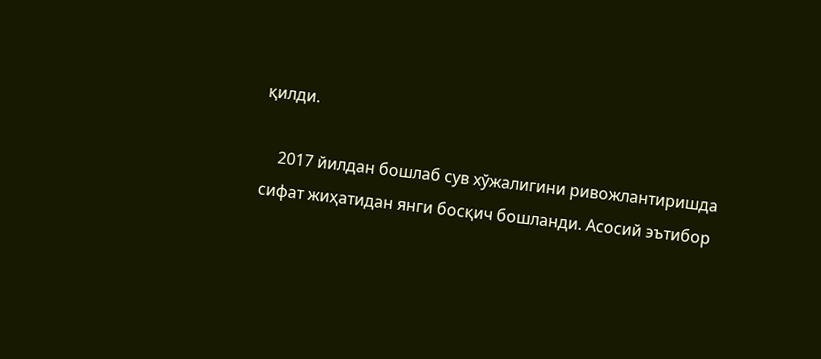қилди.

    2017 йилдан бошлаб сув хўжалигини ривожлантиришда сифат жиҳатидан янги босқич бошланди. Асосий эътибор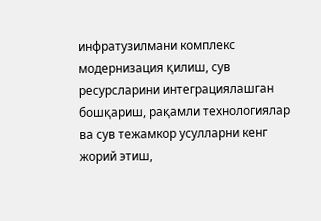инфратузилмани комплекс модернизация қилиш, сув ресурсларини интеграциялашган бошқариш, рақамли технологиялар ва сув тежамкор усулларни кенг жорий этиш,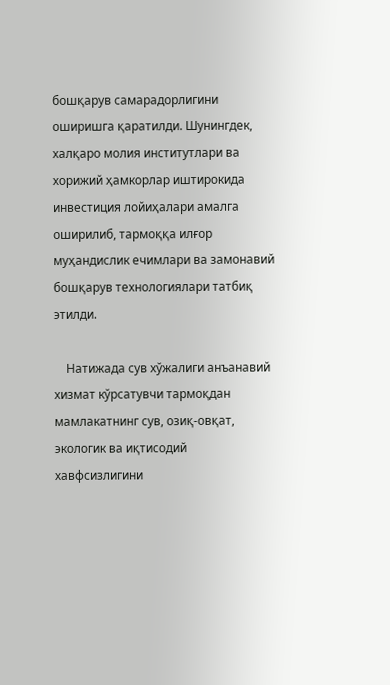бошқарув самарадорлигини оширишга қаратилди. Шунингдек, халқаро молия институтлари ва хорижий ҳамкорлар иштирокида инвестиция лойиҳалари амалга оширилиб, тармоққа илғор муҳандислик ечимлари ва замонавий бошқарув технологиялари татбиқ этилди.

    Натижада сув хўжалиги анъанавий хизмат кўрсатувчи тармоқдан мамлакатнинг сув, озиқ-овқат, экологик ва иқтисодий хавфсизлигини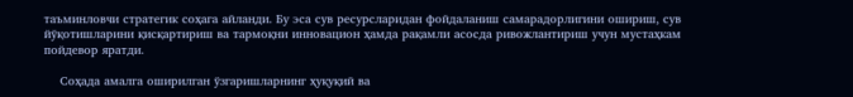таъминловчи стратегик соҳага айланди. Бу эса сув ресурсларидан фойдаланиш самарадорлигини ошириш, сув йўқотишларини қисқартириш ва тармоқни инновацион ҳамда рақамли асосда ривожлантириш учун мустаҳкам пойдевор яратди.

    Соҳада амалга оширилган ўзгаришларнинг ҳуқуқий ва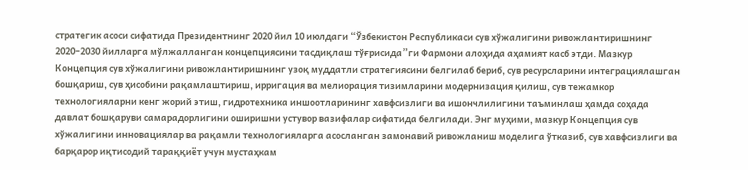стратегик асоси сифатида Президентнинг 2020 йил 10 июлдаги “Ўзбекистон Республикаси сув хўжалигини ривожлантиришнинг 2020–2030 йилларга мўлжалланган концепциясини тасдиқлаш тўғрисида”ги Фармони алоҳида аҳамият касб этди. Мазкур Концепция сув хўжалигини ривожлантиришнинг узоқ муддатли стратегиясини белгилаб бериб, сув ресурсларини интеграциялашган бошқариш, сув ҳисобини рақамлаштириш, ирригация ва мелиорация тизимларини модернизация қилиш, сув тежамкор технологияларни кенг жорий этиш, гидротехника иншоотларининг хавфсизлиги ва ишончлилигини таъминлаш ҳамда соҳада давлат бошқаруви самарадорлигини оширишни устувор вазифалар сифатида белгилади. Энг муҳими, мазкур Концепция сув хўжалигини инновациялар ва рақамли технологияларга асосланган замонавий ривожланиш моделига ўтказиб, сув хавфсизлиги ва барқарор иқтисодий тараққиёт учун мустаҳкам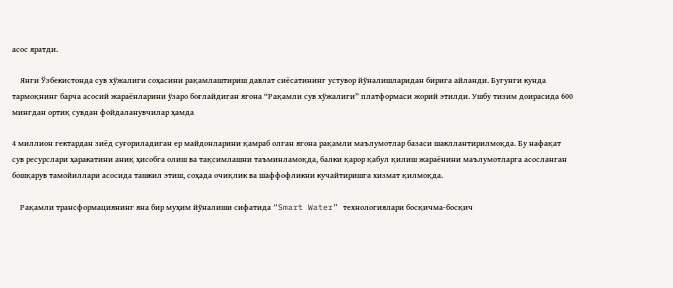асос яратди.

    Янги Ўзбекистонда сув хўжалиги соҳасини рақамлаштириш давлат сиёсатининг устувор йўналишларидан бирига айланди. Бугунги кунда тармоқнинг барча асосий жараёнларини ўзаро боғлайдиган ягона “Рақамли сув хўжалиги” платформаси жорий этилди. Ушбу тизим доирасида 600 мингдан ортиқ сувдан фойдаланувчилар ҳамда

4 миллион гектардан зиёд суғориладиган ер майдонларини қамраб олган ягона рақамли маълумотлар базаси шакллантирилмоқда. Бу нафақат сув ресурслари ҳаракатини аниқ ҳисобга олиш ва тақсимлашни таъминламоқда, балки қарор қабул қилиш жараёнини маълумотларга асосланган бошқарув тамойиллари асосида ташкил этиш, соҳада очиқлик ва шаффофликни кучайтиришга хизмат қилмоқда.

    Рақамли трансформациянинг яна бир муҳим йўналиши сифатида “Smart Water” технологиялари босқичма-босқич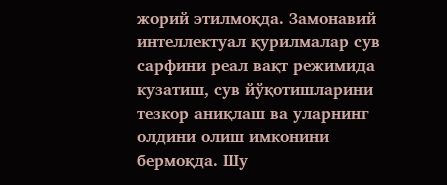жорий этилмоқда. Замонавий интеллектуал қурилмалар сув сарфини реал вақт режимида кузатиш, сув йўқотишларини тезкор аниқлаш ва уларнинг олдини олиш имконини бермоқда. Шу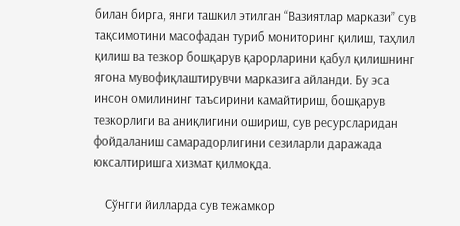билан бирга, янги ташкил этилган “Вазиятлар маркази” сув тақсимотини масофадан туриб мониторинг қилиш, таҳлил қилиш ва тезкор бошқарув қарорларини қабул қилишнинг ягона мувофиқлаштирувчи марказига айланди. Бу эса инсон омилининг таъсирини камайтириш, бошқарув тезкорлиги ва аниқлигини ошириш, сув ресурсларидан фойдаланиш самарадорлигини сезиларли даражада юксалтиришга хизмат қилмоқда.

    Сўнгги йилларда сув тежамкор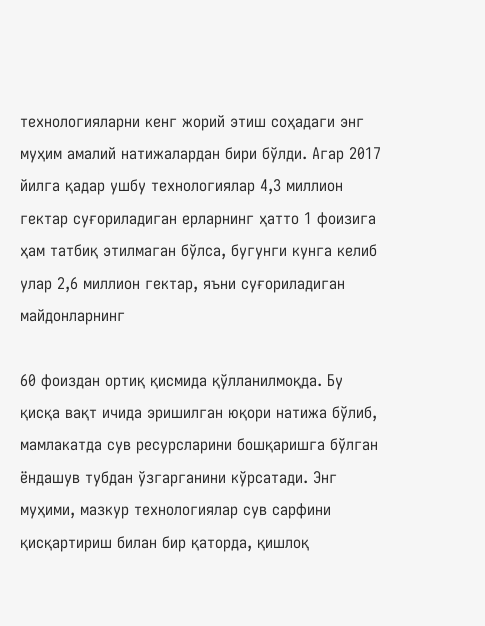технологияларни кенг жорий этиш соҳадаги энг муҳим амалий натижалардан бири бўлди. Агар 2017 йилга қадар ушбу технологиялар 4,3 миллион гектар суғориладиган ерларнинг ҳатто 1 фоизига ҳам татбиқ этилмаган бўлса, бугунги кунга келиб улар 2,6 миллион гектар, яъни суғориладиган майдонларнинг

60 фоиздан ортиқ қисмида қўлланилмоқда. Бу қисқа вақт ичида эришилган юқори натижа бўлиб, мамлакатда сув ресурсларини бошқаришга бўлган ёндашув тубдан ўзгарганини кўрсатади. Энг муҳими, мазкур технологиялар сув сарфини қисқартириш билан бир қаторда, қишлоқ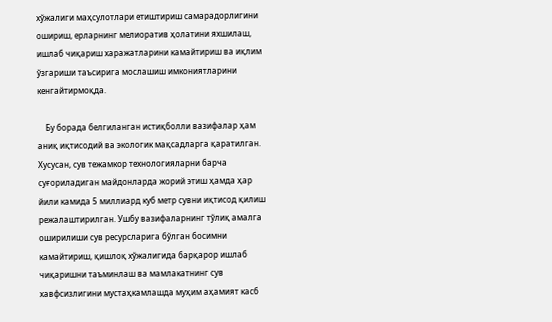хўжалиги маҳсулотлари етиштириш самарадорлигини ошириш, ерларнинг мелиоратив ҳолатини яхшилаш, ишлаб чиқариш харажатларини камайтириш ва иқлим ўзгариши таъсирига мослашиш имкониятларини кенгайтирмоқда.

    Бу борада белгиланган истиқболли вазифалар ҳам аниқ иқтисодий ва экологик мақсадларга қаратилган. Хусусан, сув тежамкор технологияларни барча суғориладиган майдонларда жорий этиш ҳамда ҳар йили камида 5 миллиард куб метр сувни иқтисод қилиш режалаштирилган. Ушбу вазифаларнинг тўлиқ амалга оширилиши сув ресурсларига бўлган босимни камайтириш, қишлоқ хўжалигида барқарор ишлаб чиқаришни таъминлаш ва мамлакатнинг сув хавфсизлигини мустаҳкамлашда муҳим аҳамият касб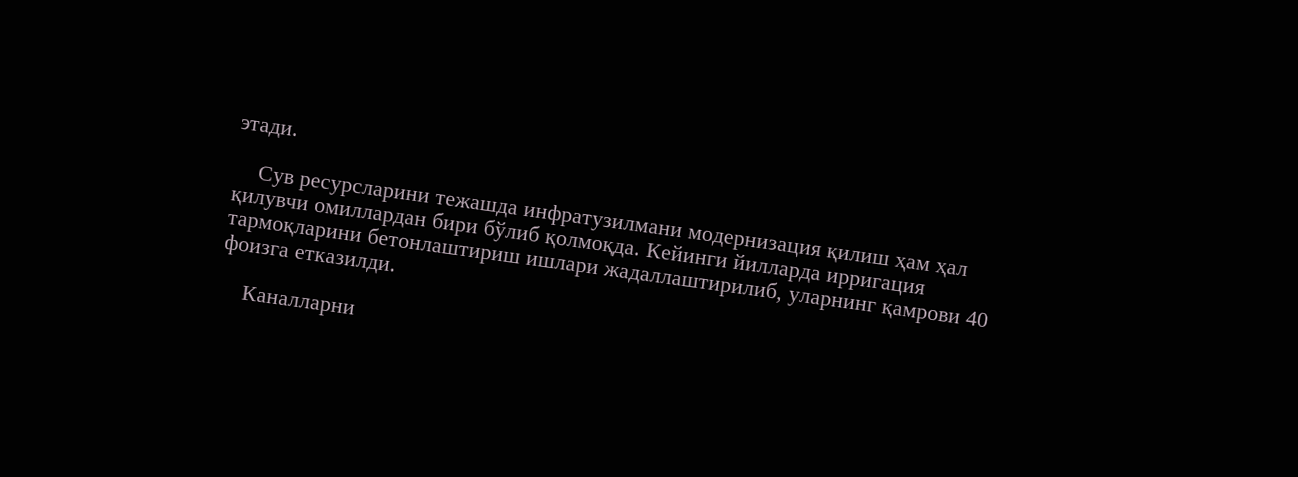этади.

    Сув ресурсларини тежашда инфратузилмани модернизация қилиш ҳам ҳал қилувчи омиллардан бири бўлиб қолмоқда. Кейинги йилларда ирригация тармоқларини бетонлаштириш ишлари жадаллаштирилиб, уларнинг қамрови 40 фоизга етказилди.

    Каналларни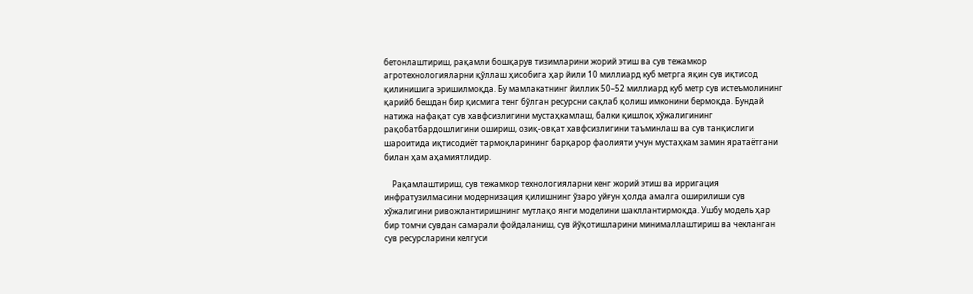бетонлаштириш, рақамли бошқарув тизимларини жорий этиш ва сув тежамкор агротехнологияларни қўллаш ҳисобига ҳар йили 10 миллиард куб метрга яқин сув иқтисод қилинишига эришилмоқда. Бу мамлакатнинг йиллик 50–52 миллиард куб метр сув истеъмолининг қарийб бешдан бир қисмига тенг бўлган ресурсни сақлаб қолиш имконини бермоқда. Бундай натижа нафақат сув хавфсизлигини мустаҳкамлаш, балки қишлоқ хўжалигининг рақобатбардошлигини ошириш, озиқ-овқат хавфсизлигини таъминлаш ва сув танқислиги шароитида иқтисодиёт тармоқларининг барқарор фаолияти учун мустаҳкам замин яратаётгани билан ҳам аҳамиятлидир.

    Рақамлаштириш, сув тежамкор технологияларни кенг жорий этиш ва ирригация инфратузилмасини модернизация қилишнинг ўзаро уйғун ҳолда амалга оширилиши сув хўжалигини ривожлантиришнинг мутлақо янги моделини шакллантирмоқда. Ушбу модель ҳар бир томчи сувдан самарали фойдаланиш, сув йўқотишларини минималлаштириш ва чекланган сув ресурсларини келгуси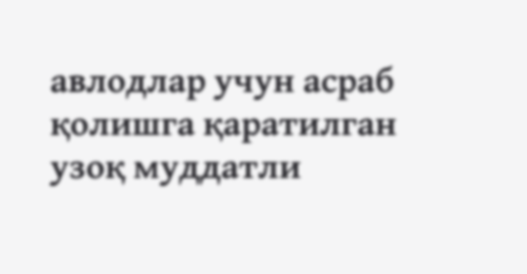авлодлар учун асраб қолишга қаратилган узоқ муддатли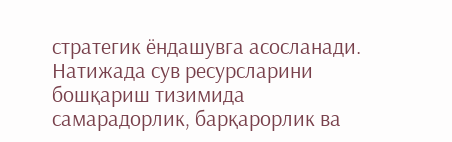стратегик ёндашувга асосланади. Натижада сув ресурсларини бошқариш тизимида самарадорлик, барқарорлик ва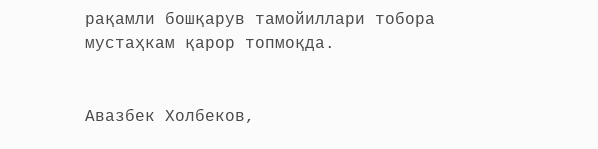рақамли бошқарув тамойиллари тобора мустаҳкам қарор топмоқда.


Авазбек Холбеков,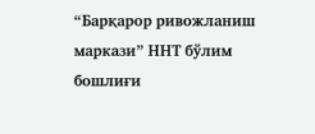“Барқарор ривожланиш маркази” ННТ бўлим бошлиғи